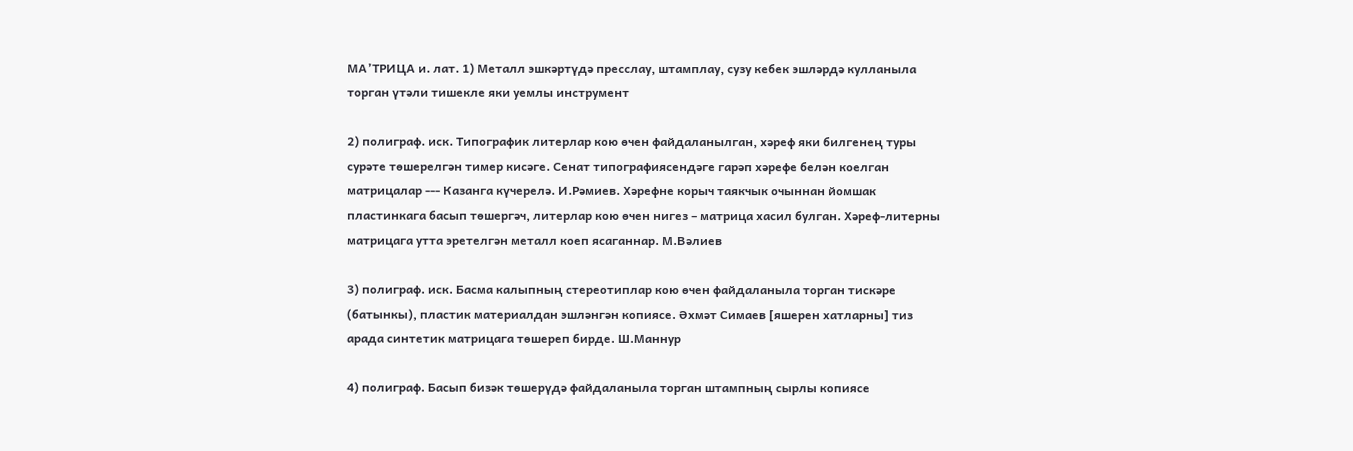МА’ТРИЦА и. лат. 1) Металл эшкәртүдә пресслау, штамплау, сузу кебек эшләрдә кулланыла торган үтәли тишекле яки уемлы инструмент

2) полиграф. иск. Типографик литерлар кою өчен файдаланылган, хәреф яки билгенең туры сурәте төшерелгән тимер кисәге. Сенат типографиясендәге гарәп хәрефе белән коелган матрицалар --- Казанга күчерелә. И.Рәмиев. Хәрефне корыч таякчык очыннан йомшак пластинкага басып төшергәч, литерлар кою өчен нигез – матрица хасил булган. Хәреф-литерны матрицага утта эретелгән металл коеп ясаганнар. М.Вәлиев

3) полиграф. иск. Басма калыпның стереотиплар кою өчен файдаланыла торган тискәре (батынкы), пластик материалдан эшләнгән копиясе. Әхмәт Симаев [яшерен хатларны] тиз арада синтетик матрицага төшереп бирде. Ш.Маннур

4) полиграф. Басып бизәк төшерүдә файдаланыла торган штампның сырлы копиясе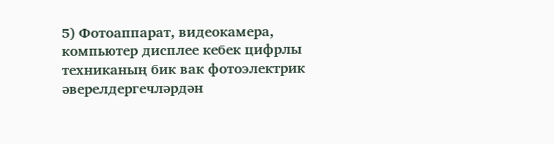5) Фотоаппарат, видеокамера, компьютер дисплее кебек цифрлы техниканың бик вак фотоэлектрик әверелдергечләрдән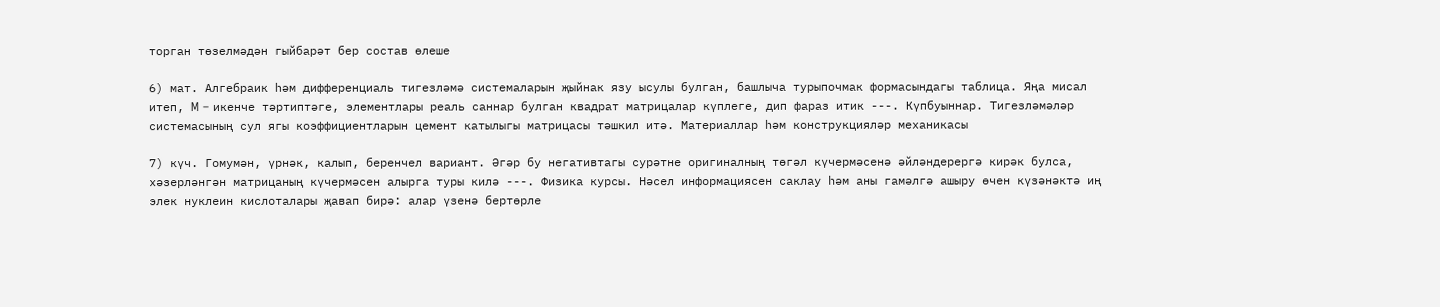торган төзелмәдән гыйбарәт бер состав өлеше

6) мат. Алгебраик һәм дифференциаль тигезләмә системаларын җыйнак язу ысулы булган, башлыча турыпочмак формасындагы таблица. Яңа мисал итеп, M – икенче тәртиптәге, элементлары реаль саннар булган квадрат матрицалар күплеге, дип фараз итик ---. Күпбуыннар. Тигезләмәләр системасының сул ягы коэффициентларын цемент катылыгы матрицасы тәшкил итә. Материаллар һәм конструкцияләр механикасы

7) күч. Гомумән, үрнәк, калып, беренчел вариант. Әгәр бу негативтагы сурәтне оригиналның төгәл күчермәсенә әйләндерергә кирәк булса, хәзерләнгән матрицаның күчермәсен алырга туры килә ---. Физика курсы. Нәсел информациясен саклау һәм аны гамәлгә ашыру өчен күзәнәктә иң элек нуклеин кислоталары җавап бирә: алар үзенә бертөрле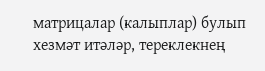матрицалар (калыплар) булып хезмәт итәләр, тереклекнең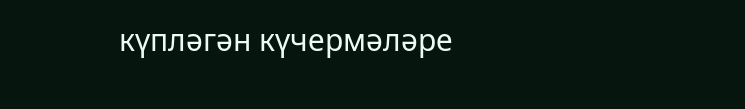күпләгән күчермәләре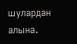шулардан алына.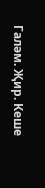Галәм. Җир. Кеше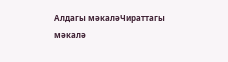Алдагы мәкаләЧираттагы мәкалә